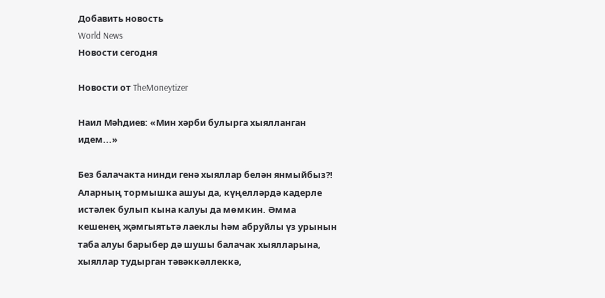Добавить новость
World News
Новости сегодня

Новости от TheMoneytizer

Наил Мәһдиев: «Мин хәрби булырга хыялланган идем...»

Без балачакта нинди генә хыяллар белән янмыйбыз?! Аларның тормышка ашуы да, күңелләрдә кадерле истәлек булып кына калуы да мөмкин. Әмма кешенең җәмгыятьтә лаеклы һәм абруйлы үз урынын таба алуы барыбер дә шушы балачак хыялларына, хыяллар тудырган тәвәккәллеккә,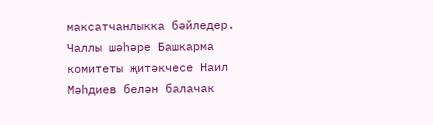максатчанлыкка бәйледер.
Чаллы шәһәре Башкарма комитеты җитәкчесе Наил Мәһдиев белән балачак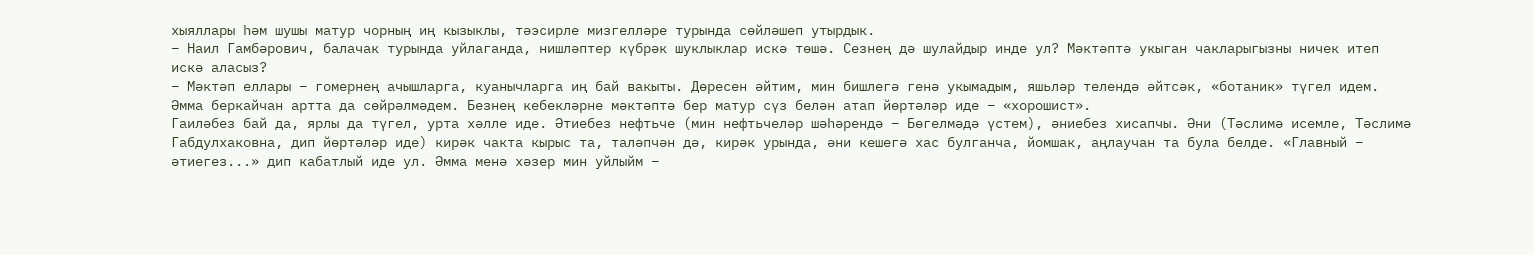хыяллары һәм шушы матур чорның иң кызыклы, тәэсирле мизгелләре турында сөйләшеп утырдык.
– Наил Гамбәрович, балачак турында уйлаганда, нишләптер күбрәк шуклыклар искә төшә. Сезнең дә шулайдыр инде ул? Мәктәптә укыган чакларыгызны ничек итеп искә аласыз?
– Мәктәп еллары – гомернең ачышларга, куанычларга иң бай вакыты. Дөресен әйтим, мин бишлегә генә укымадым, яшьләр телендә әйтсәк, «ботаник» түгел идем. Әмма беркайчан артта да сөйрәлмәдем. Безнең кебекләрне мәктәптә бер матур сүз белән атап йөртәләр иде – «хорошист».
Гаиләбез бай да, ярлы да түгел, урта хәлле иде. Әтиебез нефтьче (мин нефтьчеләр шәһәрендә – Бөгелмәдә үстем), әниебез хисапчы. Әни (Тәслимә исемле, Тәслимә Габдулхаковна, дип йөртәләр иде) кирәк чакта кырыс та, таләпчән дә, кирәк урында, әни кешегә хас булганча, йомшак, аңлаучан та була белде. «Главный – әтиегез...» дип кабатлый иде ул. Әмма менә хәзер мин уйлыйм –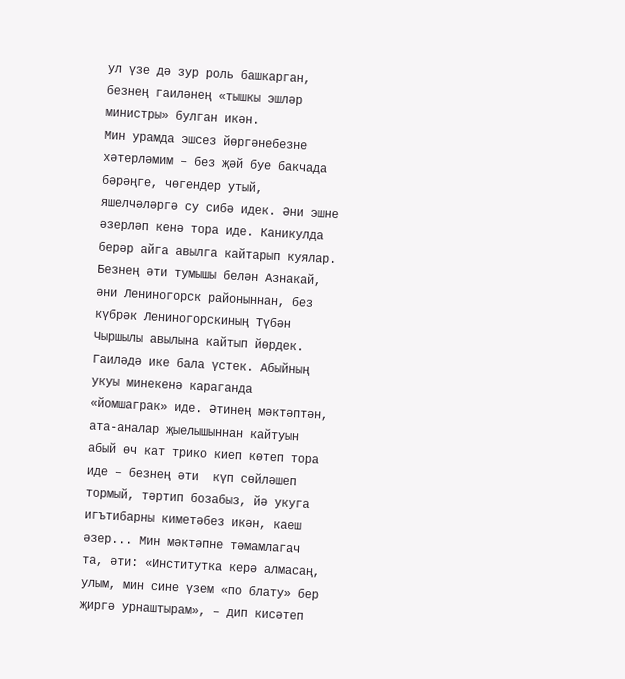ул үзе дә зур роль башкарган, безнең гаиләнең «тышкы эшләр министры» булган икән.
Мин урамда эшсез йөргәнебезне хәтерләмим – без җәй буе бакчада бәрәңге, чөгендер утый, яшелчәләргә су сибә идек. Әни эшне әзерләп кенә тора иде. Каникулда берәр айга авылга кайтарып куялар. Безнең әти тумышы белән Азнакай, әни Лениногорск районыннан, без күбрәк Лениногорскиның Түбән Чыршылы авылына кайтып йөрдек. Гаиләдә ике бала үстек. Абыйның укуы минекенә караганда «йомшаграк» иде. Әтинең мәктәптән, ата-аналар җыелышыннан кайтуын абый өч кат трико киеп көтеп тора иде – безнең әти  күп сөйләшеп тормый, тәртип бозабыз, йә укуга игътибарны киметәбез икән, каеш әзер... Мин мәктәпне тәмамлагач та, әти: «Институтка керә алмасаң, улым, мин сине үзем «по блату» бер җиргә урнаштырам», – дип кисәтеп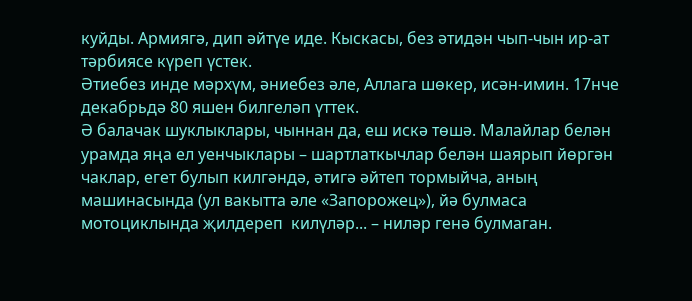куйды. Армиягә, дип әйтүе иде. Кыскасы, без әтидән чып-чын ир-ат тәрбиясе күреп үстек.
Әтиебез инде мәрхүм, әниебез әле, Аллага шөкер, исән-имин. 17нче декабрьдә 80 яшен билгеләп үттек.
Ә балачак шуклыклары, чыннан да, еш искә төшә. Малайлар белән урамда яңа ел уенчыклары – шартлаткычлар белән шаярып йөргән чаклар, егет булып килгәндә, әтигә әйтеп тормыйча, аның машинасында (ул вакытта әле «Запорожец»), йә булмаса мотоциклында җилдереп  килүләр... – ниләр генә булмаган.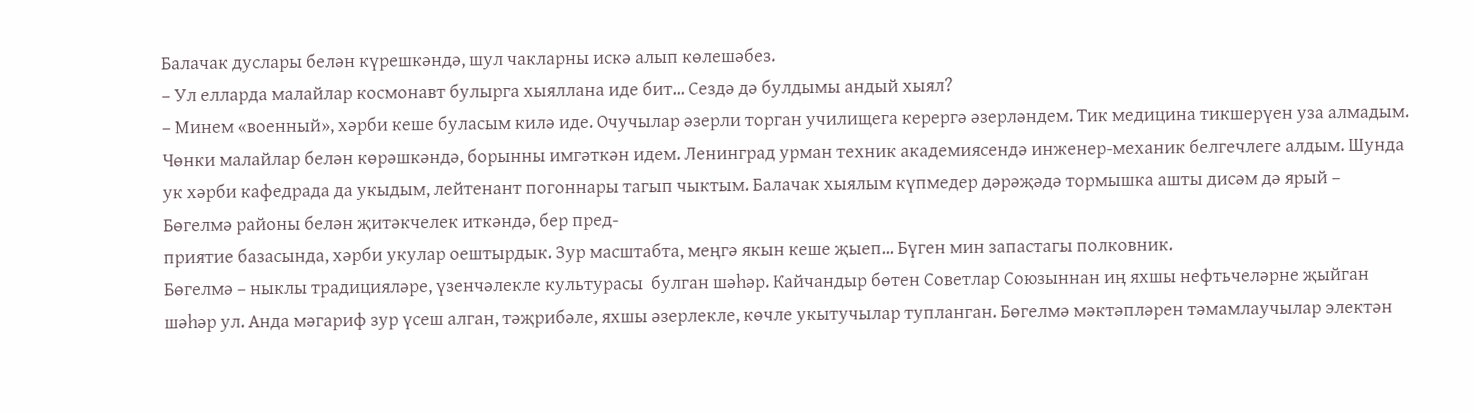Балачак дуслары белән күрешкәндә, шул чакларны искә алып көлешәбез.
– Ул елларда малайлар космонавт булырга хыяллана иде бит... Сездә дә булдымы андый хыял?
– Минем «военный», хәрби кеше буласым килә иде. Очучылар әзерли торган училищега керергә әзерләндем. Тик медицина тикшерүен уза алмадым. Чөнки малайлар белән көрәшкәндә, борынны имгәткән идем. Ленинград урман техник академиясендә инженер-механик белгечлеге алдым. Шунда ук хәрби кафедрада да укыдым, лейтенант погоннары тагып чыктым. Балачак хыялым күпмедер дәрәҗәдә тормышка ашты дисәм дә ярый – Бөгелмә районы белән җитәкчелек иткәндә, бер пред-
приятие базасында, хәрби укулар оештырдык. Зур масштабта, меңгә якын кеше җыеп... Бүген мин запастагы полковник.
Бөгелмә – ныклы традицияләре, үзенчәлекле культурасы  булган шәһәр. Кайчандыр бөтен Советлар Союзыннан иң яхшы нефтьчеләрне җыйган шәһәр ул. Анда мәгариф зур үсеш алган, тәҗрибәле, яхшы әзерлекле, көчле укытучылар тупланган. Бөгелмә мәктәпләрен тәмамлаучылар электән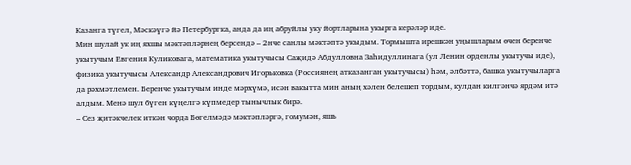Казанга түгел, Мәскәүгә йә Петербургка, анда да иң абруйлы уку йортларына укырга керәләр иде.
Мин шулай ук иң яхшы мәктәпләрнең берсендә – 2нче санлы мәктәптә укыдым. Тормышта ирешкән уңышларым өчен беренче укытучым Евгения Куликовага, математика укытучысы Саҗидә Абдулловна Заһидуллинага (ул Ленин орденлы укытучы иде), физика укытучысы Александр Александрович Игорьковка (Россиянең атказанган укытучысы) һәм, әлбәттә, башка укытучыларга да рәхмәтлемен. Беренче укытучым инде мәрхүмә, исән вакытта мин аның хәлен белешеп тордым, кулдан килгәнчә ярдәм итә алдым. Менә шул бүген күңелгә күпмедер тынычлык бирә.
– Сез җитәкчелек иткән чорда Бөгелмәдә мәктәпләргә, гомумән, яшь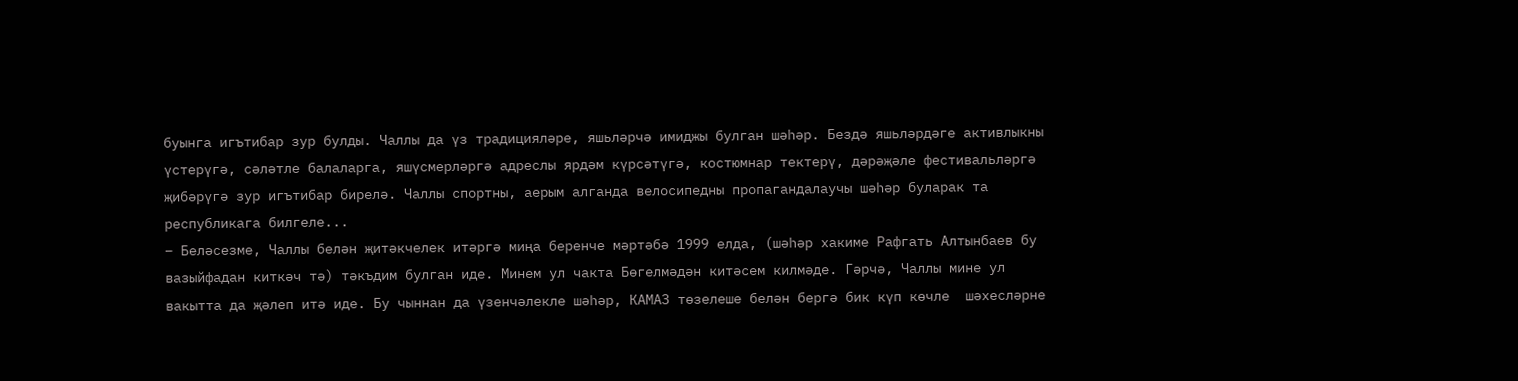буынга игътибар зур булды. Чаллы да үз традицияләре, яшьләрчә имиджы булган шәһәр. Бездә яшьләрдәге активлыкны үстерүгә, сәләтле балаларга, яшүсмерләргә адреслы ярдәм күрсәтүгә, костюмнар тектерү, дәрәҗәле фестивальләргә җибәрүгә зур игътибар бирелә. Чаллы спортны, аерым алганда велосипедны пропагандалаучы шәһәр буларак та республикага билгеле...
– Беләсезме, Чаллы белән җитәкчелек итәргә миңа беренче мәртәбә 1999 елда, (шәһәр хакиме Рафгать Алтынбаев бу вазыйфадан киткәч тә) тәкъдим булган иде. Минем ул чакта Бөгелмәдән китәсем килмәде. Гәрчә, Чаллы мине ул вакытта да җәлеп итә иде. Бу чыннан да үзенчәлекле шәһәр, КАМАЗ төзелеше белән бергә бик күп көчле  шәхесләрне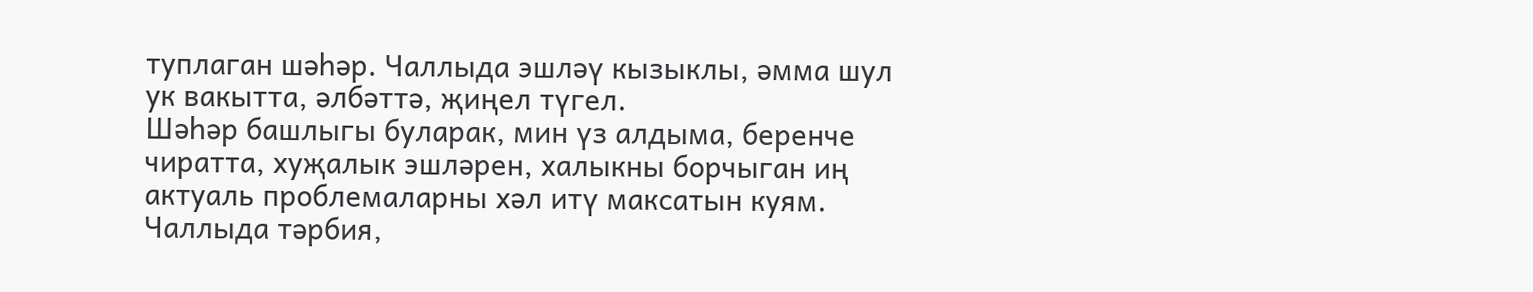туплаган шәһәр. Чаллыда эшләү кызыклы, әмма шул ук вакытта, әлбәттә, җиңел түгел.
Шәһәр башлыгы буларак, мин үз алдыма, беренче чиратта, хуҗалык эшләрен, халыкны борчыган иң актуаль проблемаларны хәл итү максатын куям. Чаллыда тәрбия,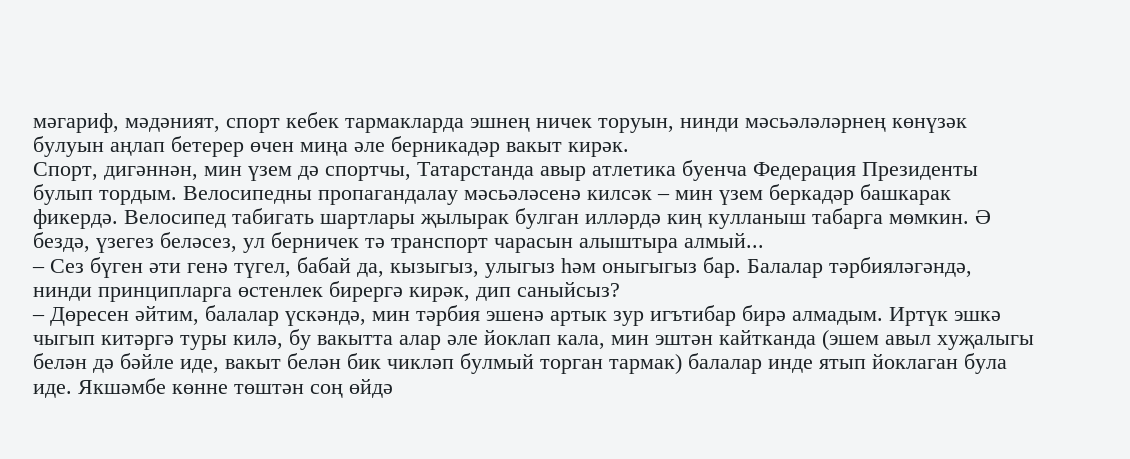мәгариф, мәдәният, спорт кебек тармакларда эшнең ничек торуын, нинди мәсьәләләрнең көнүзәк булуын аңлап бетерер өчен миңа әле берникадәр вакыт кирәк.
Спорт, дигәннән, мин үзем дә спортчы, Татарстанда авыр атлетика буенча Федерация Президенты булып тордым. Велосипедны пропагандалау мәсьәләсенә килсәк – мин үзем беркадәр башкарак фикердә. Велосипед табигать шартлары җылырак булган илләрдә киң кулланыш табарга мөмкин. Ә бездә, үзегез беләсез, ул берничек тә транспорт чарасын алыштыра алмый...
– Сез бүген әти генә түгел, бабай да, кызыгыз, улыгыз һәм оныгыгыз бар. Балалар тәрбияләгәндә, нинди принципларга өстенлек бирергә кирәк, дип саныйсыз?
– Дөресен әйтим, балалар үскәндә, мин тәрбия эшенә артык зур игътибар бирә алмадым. Иртүк эшкә чыгып китәргә туры килә, бу вакытта алар әле йоклап кала, мин эштән кайтканда (эшем авыл хуҗалыгы белән дә бәйле иде, вакыт белән бик чикләп булмый торган тармак) балалар инде ятып йоклаган була иде. Якшәмбе көнне төштән соң өйдә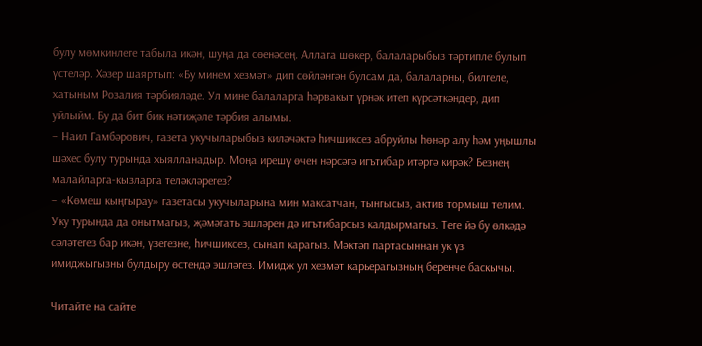булу мөмкинлеге табыла икән, шуңа да сөенәсең. Аллага шөкер, балаларыбыз тәртипле булып үстеләр. Хәзер шаяртып: «Бу минем хезмәт» дип сөйләнгән булсам да, балаларны, билгеле, хатыным Розалия тәрбияләде. Ул мине балаларга һәрвакыт үрнәк итеп күрсәткәндер, дип уйлыйм. Бу да бит бик нәтиҗәле тәрбия алымы.
– Наил Гамбәрович, газета укучыларыбыз киләчәктә һичшиксез абруйлы һөнәр алу һәм уңышлы шәхес булу турында хыялланадыр. Моңа ирешү өчен нәрсәгә игътибар итәргә кирәк? Безнең малайларга-кызларга теләкләрегез?
– «Көмеш кыңгырау» газетасы укучыларына мин максатчан, тынгысыз, актив тормыш телим.  Уку турында да онытмагыз, җәмәгать эшләрен дә игътибарсыз калдырмагыз. Теге йә бу өлкәдә сәләтегез бар икән, үзегезне, һичшиксез, сынап карагыз. Мәктәп партасыннан ук үз имиджыгызны булдыру өстендә эшләгез. Имидж ул хезмәт карьерагызның беренче баскычы.

Читайте на сайте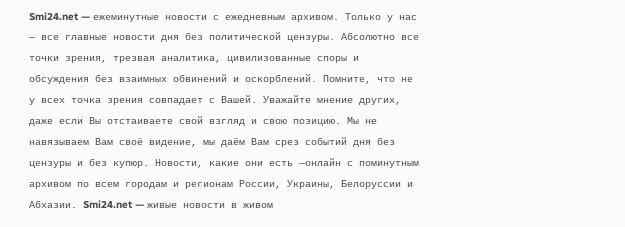Smi24.net — ежеминутные новости с ежедневным архивом. Только у нас — все главные новости дня без политической цензуры. Абсолютно все точки зрения, трезвая аналитика, цивилизованные споры и обсуждения без взаимных обвинений и оскорблений. Помните, что не у всех точка зрения совпадает с Вашей. Уважайте мнение других, даже если Вы отстаиваете свой взгляд и свою позицию. Мы не навязываем Вам своё видение, мы даём Вам срез событий дня без цензуры и без купюр. Новости, какие они есть —онлайн с поминутным архивом по всем городам и регионам России, Украины, Белоруссии и Абхазии. Smi24.net — живые новости в живом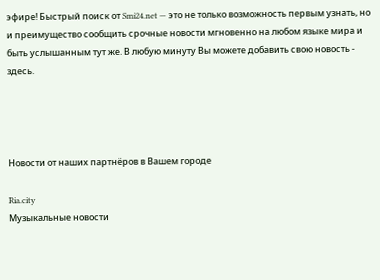эфире! Быстрый поиск от Smi24.net — это не только возможность первым узнать, но и преимущество сообщить срочные новости мгновенно на любом языке мира и быть услышанным тут же. В любую минуту Вы можете добавить свою новость - здесь.




Новости от наших партнёров в Вашем городе

Ria.city
Музыкальные новости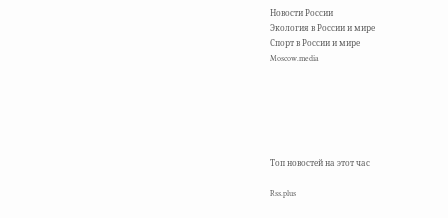Новости России
Экология в России и мире
Спорт в России и мире
Moscow.media






Топ новостей на этот час

Rss.plus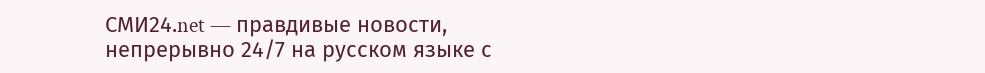СМИ24.net — правдивые новости, непрерывно 24/7 на русском языке с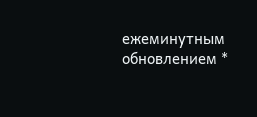ежеминутным обновлением *